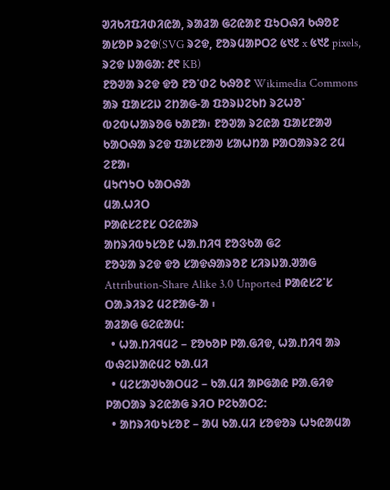ᱣᱤᱠᱤᱯᱤᱰᱤᱭᱟ, ᱨᱟᱲᱟ ᱜᱮᱭᱟᱱ ᱯᱩᱛᱷᱤ ᱠᱷᱚᱱ
ᱟᱥᱚᱞ ᱨᱮᱫ(SVG ᱨᱮᱫ, ᱱᱚᱨᱢᱟᱞᱛᱮ ᱕᱑᱒ x ᱕᱑᱒ pixels, ᱨᱮᱫ ᱡᱟᱜᱟ: ᱒᱖ KB)
ᱱᱚᱣᱟ ᱨᱮᱫ ᱫᱚ ᱱᱚᱸᱰᱮ ᱠᱷᱚᱱ Wikimedia Commons ᱟᱨ ᱯᱟᱥᱮᱡ ᱮᱴᱟᱜ-ᱟ ᱯᱚᱨᱡᱮᱠᱴ ᱨᱮᱦᱚᱸ ᱵᱮᱵᱦᱟᱨᱚᱜ ᱠᱟᱱᱟ᱾ ᱱᱚᱣᱟ ᱨᱮᱭᱟ ᱯᱟᱥᱱᱟᱣ ᱠᱟᱛᱷᱟ ᱨᱮᱫ ᱯᱟᱥᱱᱟᱣ ᱥᱟᱦᱴᱟ ᱞᱟᱛᱟᱨᱨᱮ ᱮᱢ ᱮᱱᱟ᱾
ᱢᱩᱬᱩᱛ ᱠᱟᱛᱷᱟ
ᱢᱟᱹᱦᱤᱛ
ᱞᱟᱭᱥᱮᱱᱥ ᱛᱮᱭᱟᱨ
ᱟᱴᱨᱤᱵᱩᱥᱚᱱ ᱦᱟᱹᱴᱤᱧ ᱱᱚᱝᱠᱟ ᱜᱮ
ᱱᱚᱶᱟ ᱨᱮᱫ ᱫᱚ ᱥᱟᱫᱷᱟᱨᱚᱱ ᱥᱤᱨᱡᱟᱹᱣᱟᱜ Attribution-Share Alike 3.0 Unported ᱞᱟᱭᱥᱮᱸᱥ ᱛᱟᱹᱨᱤᱨᱮ ᱢᱮᱱᱟᱜ-ᱟ ᱾
ᱟᱲᱟᱜ ᱜᱮᱭᱟᱢ:
  • ᱦᱟᱹᱴᱤᱧᱢᱮ – ᱱᱚᱠᱚᱞ ᱞᱟᱹᱜᱤᱫ, ᱦᱟᱹᱴᱤᱧ ᱟᱨ ᱵᱷᱮᱡᱟᱭᱢᱮ ᱠᱟᱹᱢᱤ
  • ᱢᱮᱥᱟᱣᱠᱟᱛᱢᱮ – ᱠᱟᱹᱢᱤ ᱟᱞᱜᱟᱭ ᱞᱟᱹᱜᱤᱫ
ᱞᱟᱛᱟᱨ ᱨᱮᱭᱟᱜ ᱨᱤᱛ ᱞᱮᱠᱟᱛᱮ:
  • ᱟᱴᱨᱤᱵᱩᱥᱚᱱ – ᱟᱢ ᱠᱟᱹᱢᱤ ᱥᱚᱫᱚᱨ ᱦᱩᱭᱟᱢᱟ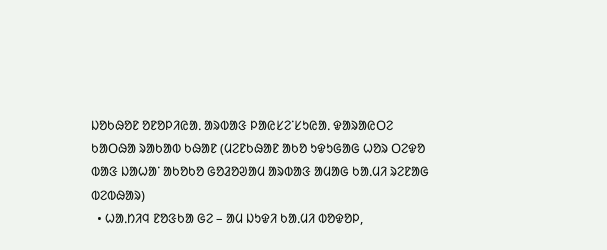ᱡᱚᱠᱷᱚᱱ ᱚᱱᱚᱞᱤᱭᱟᱹ ᱟᱨᱵᱟᱝ ᱞᱟᱭᱥᱮᱸᱥᱩᱭᱟᱹ ᱫᱟᱨᱟᱭᱛᱮ ᱠᱟᱛᱷᱟ ᱨᱟᱠᱟᱵ ᱠᱷᱟᱱ (ᱢᱮᱱᱠᱷᱟᱱ ᱟᱠᱚ ᱩᱫᱩᱜᱟᱜ ᱦᱚᱨ ᱛᱮᱫᱚ ᱵᱟᱝ ᱡᱟᱦᱟᱸ ᱟᱠᱚᱠᱚ ᱜᱚᱲᱚᱣᱟᱢ ᱟᱨᱵᱟᱝ ᱟᱢᱟᱜ ᱠᱟᱹᱢᱤ ᱨᱮᱱᱟᱜ ᱵᱮᱵᱷᱟᱨ)
  • ᱦᱟᱹᱴᱤᱧ ᱱᱚᱝᱠᱟ ᱜᱮ – ᱟᱢ ᱡᱩᱫᱤ ᱠᱟᱹᱢᱤ ᱵᱚᱫᱚᱞ,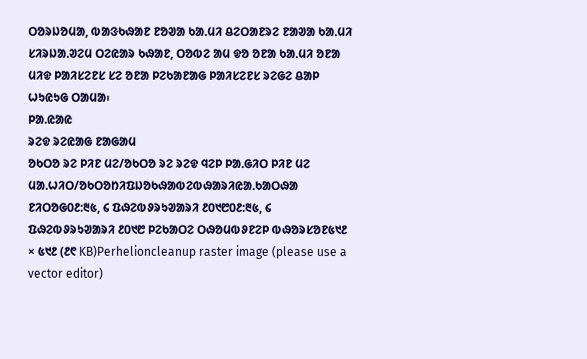ᱛᱚᱨᱡᱚᱢᱟ, ᱵᱟᱝᱠᱷᱟᱱ ᱱᱚᱣᱟ ᱠᱟᱹᱢᱤ ᱪᱮᱛᱟᱱᱨᱮ ᱱᱟᱣᱟ ᱠᱟᱹᱢᱤ ᱥᱤᱨᱡᱟᱹᱣᱮᱢ ᱛᱮᱭᱟᱨ ᱠᱷᱟᱱ, ᱛᱚᱵᱮ ᱟᱢ ᱫᱚ ᱚᱱᱟ ᱠᱟᱹᱢᱤ ᱚᱱᱟ ᱢᱤᱫ ᱞᱟᱤᱥᱮᱱᱥ ᱥᱮ ᱚᱱᱟ ᱞᱮᱠᱟᱱᱟᱜ ᱞᱟᱤᱥᱮᱱᱥ ᱨᱮᱜᱮ ᱪᱟᱞ ᱦᱩᱭᱩᱜ ᱛᱟᱢᱟ᱾
ᱞᱟ.ᱭᱟᱭ
ᱨᱮᱫ ᱨᱮᱭᱟᱜ ᱱᱟᱜᱟᱢ
ᱚᱠᱛᱚ ᱨᱮ ᱞᱤᱱ ᱢᱮ/ᱚᱠᱛᱚ ᱨᱮ ᱨᱮᱫ ᱧᱮᱞ ᱞᱟᱹᱜᱤᱛ ᱞᱤᱱ ᱢᱮ
ᱢᱟᱹᱦᱤᱛ/ᱚᱠᱛᱚᱴᱤᱯᱡᱚᱠᱷᱟᱵᱮᱵᱷᱟᱨᱤᱭᱟᱹᱠᱟᱛᱷᱟ
ᱱᱤᱛᱚᱜ᱐᱒:᱓᱕, ᱔ ᱯᱷᱮᱵᱽᱨᱩᱣᱟᱨᱤ ᱒᱐᱑᱘᱐᱒:᱓᱕, ᱔ ᱯᱷᱮᱵᱽᱨᱩᱣᱟᱨᱤ ᱒᱐᱑᱘ ᱞᱮᱠᱟᱛᱮ ᱛᱷᱚᱢᱵᱽᱱᱮᱞ ᱵᱷᱚᱨᱥᱚᱱ᱕᱑᱒ × ᱕᱑᱒ (᱒᱖ KB)Perhelioncleanup raster image (please use a vector editor)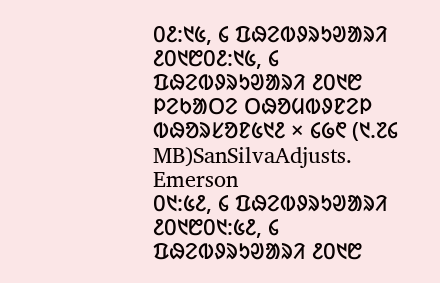᱐᱒:᱑᱕, ᱔ ᱯᱷᱮᱵᱽᱨᱩᱣᱟᱨᱤ ᱒᱐᱑᱘᱐᱒:᱑᱕, ᱔ ᱯᱷᱮᱵᱽᱨᱩᱣᱟᱨᱤ ᱒᱐᱑᱘ ᱞᱮᱠᱟᱛᱮ ᱛᱷᱚᱢᱵᱽᱱᱮᱞ ᱵᱷᱚᱨᱥᱚᱱ᱕᱑᱒ × ᱔᱙᱖ (᱑.᱗᱔ MB)SanSilvaAdjusts. Emerson
᱐᱑:᱕᱒, ᱔ ᱯᱷᱮᱵᱽᱨᱩᱣᱟᱨᱤ ᱒᱐᱑᱘᱐᱑:᱕᱒, ᱔ ᱯᱷᱮᱵᱽᱨᱩᱣᱟᱨᱤ ᱒᱐᱑᱘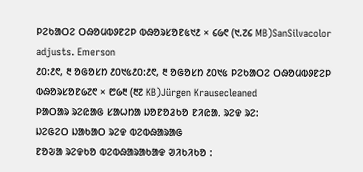ᱞᱮᱠᱟᱛᱮ ᱛᱷᱚᱢᱵᱽᱱᱮᱞ ᱵᱷᱚᱨᱥᱚᱱ᱕᱑᱒ × ᱔᱙᱖ (᱑.᱗᱔ MB)SanSilvacolor adjusts. Emerson
᱒᱐:᱒᱖, ᱓ ᱚᱜᱚᱥᱴ ᱒᱐᱑᱕᱒᱐:᱒᱖, ᱓ ᱚᱜᱚᱥᱴ ᱒᱐᱑᱕ ᱞᱮᱠᱟᱛᱮ ᱛᱷᱚᱢᱵᱽᱱᱮᱞ ᱵᱷᱚᱨᱥᱚᱱ᱙᱗᱖ × ᱘᱙᱓ (᱓᱗ KB)Jürgen Krausecleaned
ᱞᱟᱛᱟᱨ ᱨᱮᱭᱟᱜ ᱥᱟᱦᱴᱟ ᱡᱚᱱᱚᱲᱠᱚ ᱱᱤᱭᱟᱹ ᱨᱮᱫ ᱨᱮ:
ᱡᱮᱜᱮᱛ ᱡᱟᱠᱟᱛ ᱨᱮᱫ ᱵᱮᱵᱷᱟᱨᱟᱜ
ᱱᱚᱶᱟ ᱨᱮᱫᱠᱚ ᱵᱮᱵᱷᱟᱨᱟᱠᱟᱫ ᱣᱤᱠᱤᱠᱚ :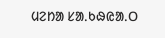ᱢᱮᱴᱟ ᱥᱟᱹᱠᱷᱭᱟᱹᱛ